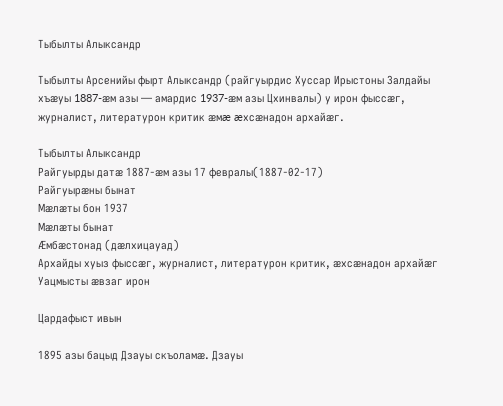Тыбылты Алыксандр

Тыбылты Арсенийы фырт Алыксандр (райгуырдис Хуссар Ирыстоны Залдайы хъæуы 1887-æм азы — амардис 1937-æм азы Цхинвалы) у ирон фыссæг, журналист, литературон критик æмæ æхсæнадон архайæг.

Тыбылты Алыксандр
Райгуырды датæ 1887-æм азы 17 февралы(1887-02-17)
Райгуырæны бынат
Мæлæты бон 1937
Мæлæты бынат
Æмбæстонад (дæлхицауад)
Архайды хуыз фыссæг, журналист, литературон критик, æхсæнадон архайæг
Уацмысты æвзаг ирон

Цардафыст ивын

1895 азы бацыд Дзауы скъоламæ. Дзауы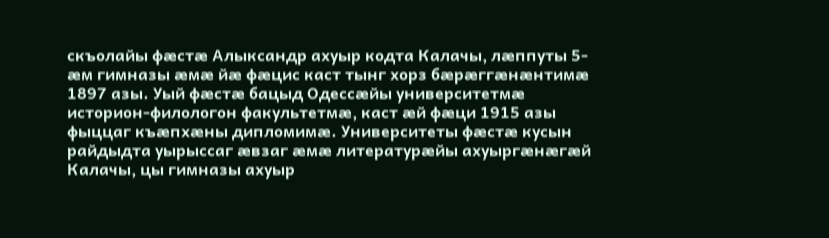скъолайы фæстæ Алыксандр ахуыр кодта Калачы, лæппуты 5-æм гимназы æмæ йæ фæцис каст тынг хорз бæрæггæнæнтимæ 1897 азы. Уый фæстæ бацыд Одессæйы университетмæ историон-филологон факультетмæ, каст æй фæци 1915 азы фыццаг къæпхæны дипломимæ. Университеты фæстæ кусын райдыдта уырыссаг æвзаг æмæ литературæйы ахуыргæнæгæй Калачы, цы гимназы ахуыр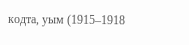кодта, уым (1915–1918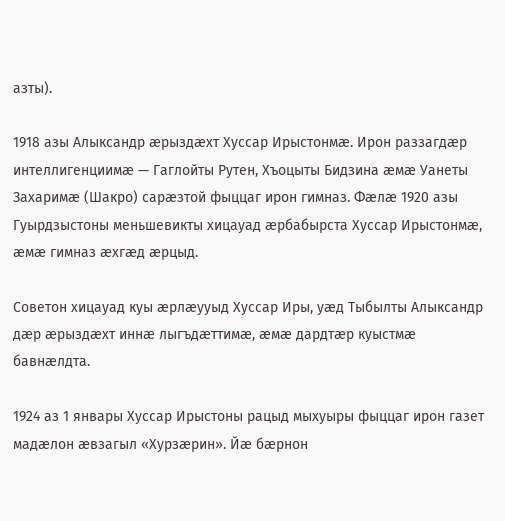азты).

1918 азы Алыксандр æрыздæхт Хуссар Ирыстонмæ. Ирон раззагдæр интеллигенциимæ — Гаглойты Рутен, Хъоцыты Бидзина æмæ Уанеты Захаримæ (Шакро) сарæзтой фыццаг ирон гимназ. Фæлæ 1920 азы Гуырдзыстоны меньшевикты хицауад æрбабырста Хуссар Ирыстонмæ, æмæ гимназ æхгæд æрцыд.

Советон хицауад куы æрлæууыд Хуссар Иры, уæд Тыбылты Алыксандр дæр æрыздæхт иннæ лыгъдæттимæ, æмæ дардтæр куыстмæ бавнæлдта.

1924 аз 1 январы Хуссар Ирыстоны рацыд мыхуыры фыццаг ирон газет мадæлон æвзагыл «Хурзæрин». Йæ бæрнон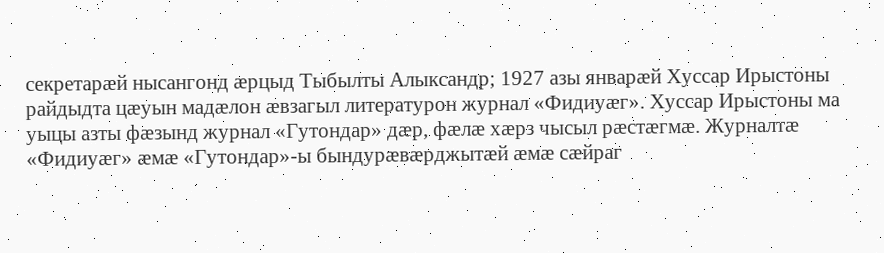секретарæй нысангонд æрцыд Тыбылты Алыксандр; 1927 азы январæй Хуссар Ирыстоны райдыдта цæуын мадæлон æвзагыл литературон журнал «Фидиуæг». Хуссар Ирыстоны ма уыцы азты фæзынд журнал «Гутондар» дæр, фæлæ хæрз чысыл рæстæгмæ. Журналтæ «Фидиуæг» æмæ «Гутондар»-ы бындурæвæрджытæй æмæ сæйраг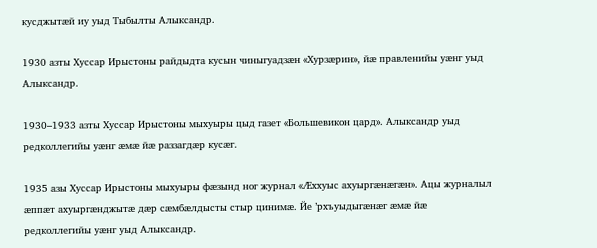кусджытæй иу уыд Тыбылты Алыксандр.

1930 азты Хуссар Ирыстоны райдыдта кусын чиныгуадзæн «Хурзæрин», йæ правленийы уæнг уыд Алыксандр.

1930–1933 азты Хуссар Ирыстоны мыхуыры цыд газет «Большевикон цард». Алыксандр уыд редколлегийы уæнг æмæ йæ раззагдæр кусæг.

1935 азы Хуссар Ирыстоны мыхуыры фæзынд ног журнал «Æххуыс ахуыргæнæгæн». Ацы журналыл æппæт ахуыргæнджытæ дæр сæмбæлдысты стыр цинимæ. Йе ’рхъуыдыгæнæг æмæ йæ редколлегийы уæнг уыд Алыксандр.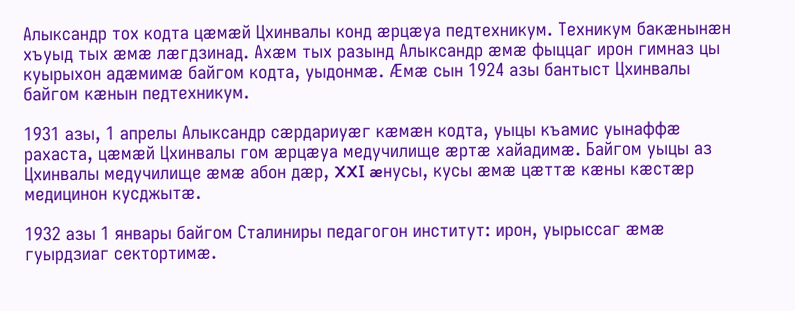Алыксандр тох кодта цæмæй Цхинвалы конд æрцæуа педтехникум. Техникум бакæнынæн хъуыд тых æмæ лæгдзинад. Ахæм тых разынд Алыксандр æмæ фыццаг ирон гимназ цы куырыхон адæмимæ байгом кодта, уыдонмæ. Æмæ сын 1924 азы бантыст Цхинвалы байгом кæнын педтехникум.

1931 азы, 1 апрелы Алыксандр сæрдариуæг кæмæн кодта, уыцы къамис уынаффæ рахаста, цæмæй Цхинвалы гом æрцæуа медучилище æртæ хайадимæ. Байгом уыцы аз Цхинвалы медучилище æмæ абон дæр, XXI æнусы, кусы æмæ цæттæ кæны кæстæр медицинон кусджытæ.

1932 азы 1 январы байгом Сталиниры педагогон институт: ирон, уырыссаг æмæ гуырдзиаг сектортимæ.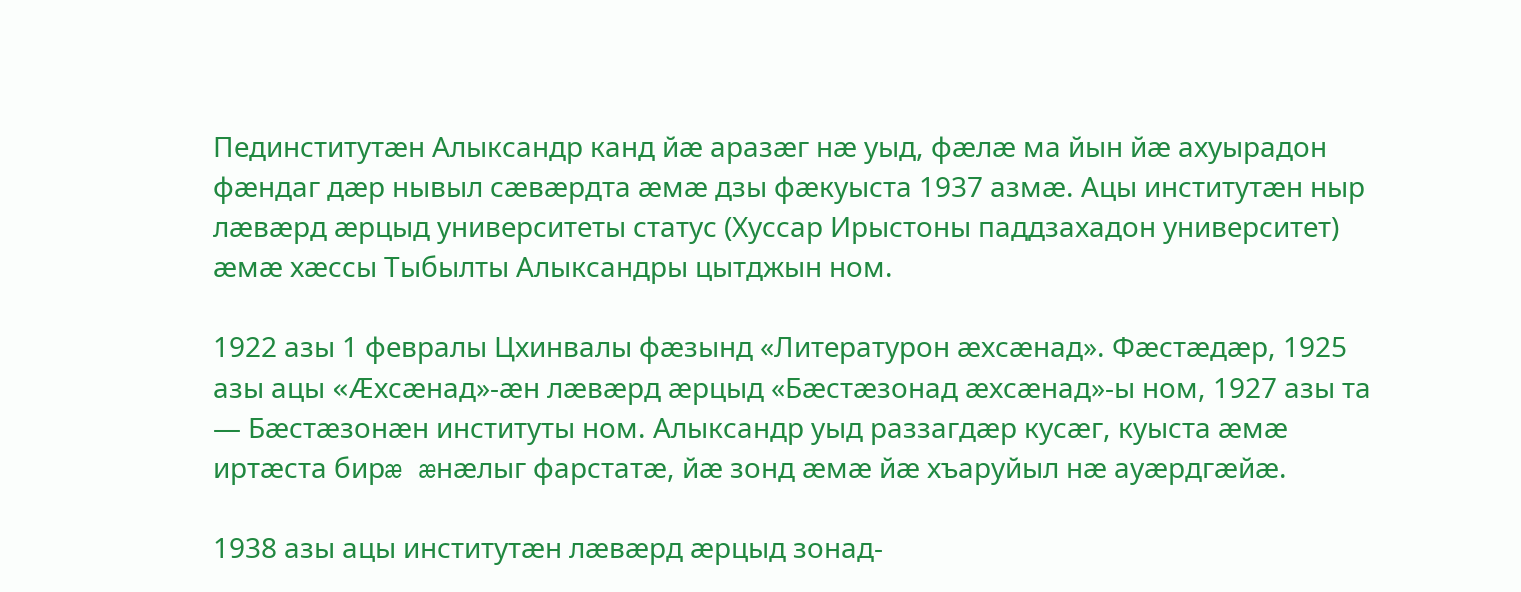Пединститутæн Алыксандр канд йæ аразæг нæ уыд, фæлæ ма йын йæ ахуырадон фæндаг дæр нывыл сæвæрдта æмæ дзы фæкуыста 1937 азмæ. Ацы институтæн ныр лæвæрд æрцыд университеты статус (Хуссар Ирыстоны паддзахадон университет) æмæ хæссы Тыбылты Алыксандры цытджын ном.

1922 азы 1 февралы Цхинвалы фæзынд «Литературон æхсæнад». Фæстæдæр, 1925 азы ацы «Æхсæнад»-æн лæвæрд æрцыд «Бæстæзонад æхсæнад»-ы ном, 1927 азы та — Бæстæзонæн институты ном. Алыксандр уыд раззагдæр кусæг, куыста æмæ иртæста бирæ æнæлыг фарстатæ, йæ зонд æмæ йæ хъаруйыл нæ ауæрдгæйæ.

1938 азы ацы институтæн лæвæрд æрцыд зонад-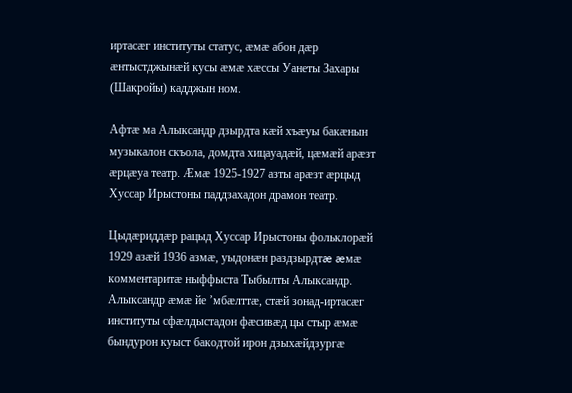иртасæг институты статус, æмæ абон дæр æнтыстджынæй кусы æмæ хæссы Уанеты Захары (Шакройы) кадджын ном.

Афтæ ма Алыксандр дзырдта кæй хъæуы бакæнын музыкалон скъола, домдта хицауадæй, цæмæй арæзт æрцæуа театр. Æмæ 1925-1927 азты арæзт æрцыд Хуссар Ирыстоны паддзахадон драмон театр.

Цыдæриддæр рацыд Хуссар Ирыстоны фольклорæй 1929 азæй 1936 азмæ, уыдонæн раздзырдтæ æмæ комментаритæ ныффыста Тыбылты Алыксандр. Алыксандр æмæ йе ’мбæлттæ, стæй зонад-иртасæг институты сфæлдыстадон фæсивæд цы стыр æмæ бындурон куыст бакодтой ирон дзыхæйдзургæ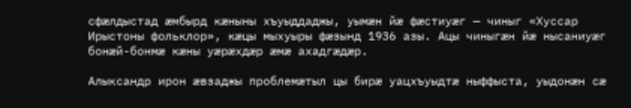сфæлдыстад æмбырд кæныны хъуыддаджы, уымæн йæ фæстиуæг — чиныг «Хуссар Ирыстоны фольклор», кæцы мыхуыры фæзынд 1936 азы. Ацы чиныгæн йæ нысаниуæг бонæй-бонмæ кæны уæрæхдæр æмæ ахадгæдæр.

Алыксандр ирон æвзаджы проблемæтыл цы бирæ уацхъуыдтæ ныффыста, уыдонæн сæ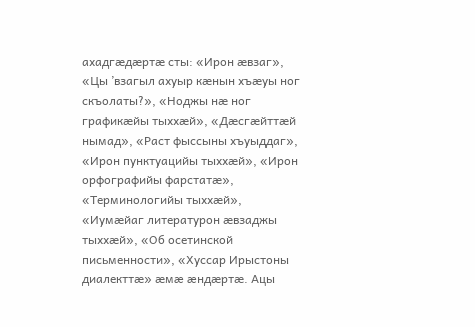ахадгæдæртæ сты: «Ирон æвзаг», «Цы ’взагыл ахуыр кæнын хъæуы ног скъолаты?», «Ноджы нæ ног графикæйы тыххæй», «Дæсгæйттæй нымад», «Раст фыссыны хъуыддаг», «Ирон пунктуацийы тыххæй», «Ирон орфографийы фарстатæ», «Терминологийы тыххæй», «Иумæйаг литературон æвзаджы тыххæй», «Об осетинской письменности», «Хуссар Ирыстоны диалекттæ» æмæ æндæртæ. Ацы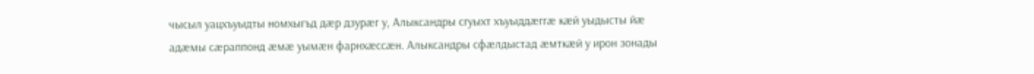чысыл уацхъуыдты номхыгъд дæр дзурæг у, Алыксандры сгуыхт хъуыддæггæ кæй уыдысты йæ адæмы сæраппонд æмæ уымæн фарнхæссæн. Алыксандры сфæлдыстад æмткæй у ирон зонады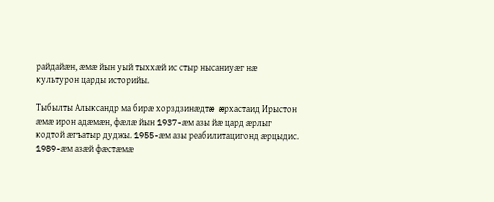райдайæн, æмæ йын уый тыххæй ис стыр нысаниуæг нæ культурон царды историйы.

Тыбылты Алыксандр ма бирæ хорздзинæдтæ æрхастаид Ирыстон æмæ ирон адæмæн, фæлæ йын 1937-æм азы йæ цард æрлыг кодтой æгъатыр дуджы. 1955-æм азы реабилитацигонд æрцыдис. 1989-æм азæй фæстæмæ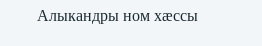Алыкандры ном хæссы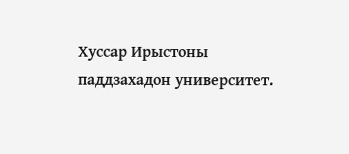Хуссар Ирыстоны паддзахадон университет.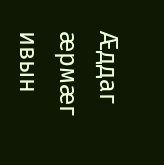Æддаг æрмæг ивын